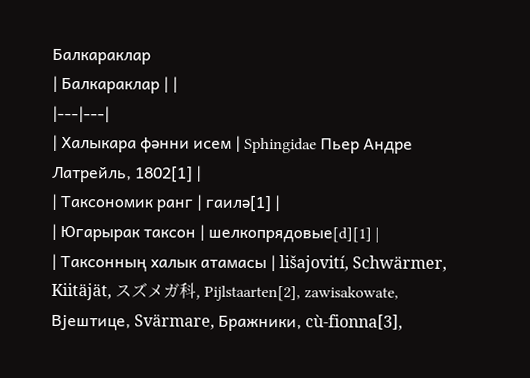Балкараклар
| Балкараклар | |
|---|---|
| Халыкара фәнни исем | Sphingidae Пьер Андре Латрейль, 1802[1] |
| Таксономик ранг | гаилә[1] |
| Югарырак таксон | шелкопрядовые[d][1] |
| Таксонның халык атамасы | lišajovití, Schwärmer, Kiitäjät, スズメガ科, Pijlstaarten[2], zawisakowate, Вјештице, Svärmare, Бражники, cù-fionna[3],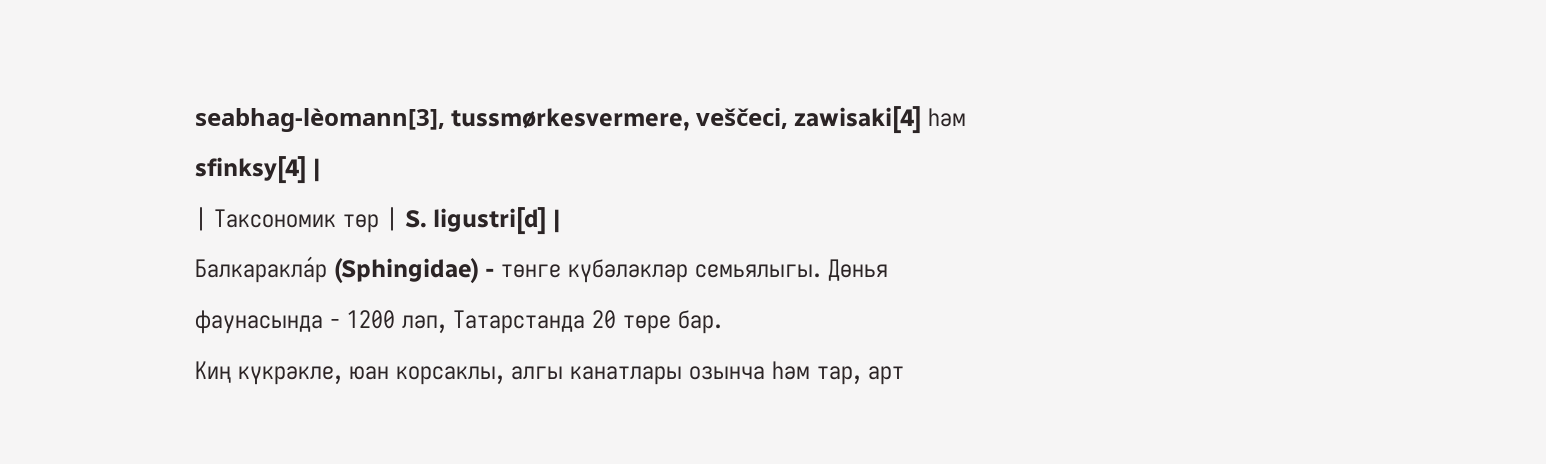seabhag-lèomann[3], tussmørkesvermere, veščeci, zawisaki[4] һәм sfinksy[4] |
| Таксономик төр | S. ligustri[d] |
Балкаракла́р (Sphingidae) - төнге күбәләкләр семьялыгы. Дөнья фаунасында - 1200 ләп, Татарстанда 20 төре бар.
Киң күкрәкле, юан корсаклы, алгы канатлары озынча һәм тар, арт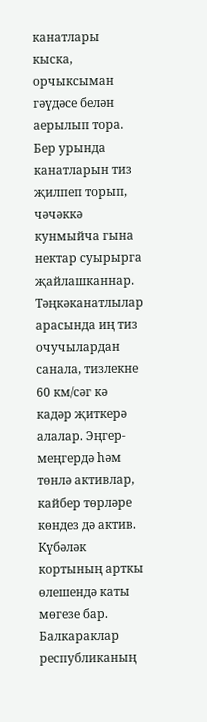канатлары кыска, орчыксыман гәүдәсе белән аерылып тора. Бер урында канатларын тиз җилпеп торып, чәчәккә кунмыйча гына нектар суырырга җайлашканнар. Тәңкәканатлылар арасында иң тиз очучылардан санала, тизлекне 60 км/сәг кә кадәр җиткерә алалар. Эңгер-меңгердә һәм төнлә активлар, кайбер төрләре көндез дә актив. Күбәләк кортының арткы өлешендә каты мөгезе бар. Балкараклар республиканың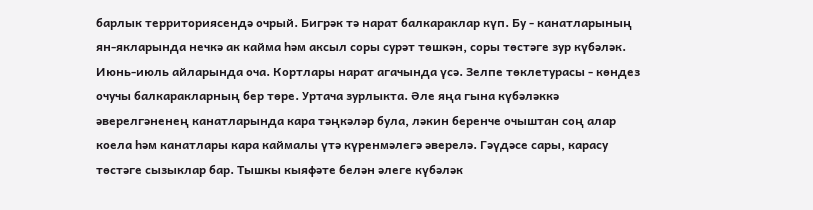барлык территориясендә очрый. Бигрәк тә нарат балкараклар күп. Бу - канатларының ян-якларында нечкә ак кайма һәм аксыл соры сурәт төшкән, соры төстәге зур күбәләк. Июнь-июль айларында оча. Кортлары нарат агачында үсә. Зелпе төклетурасы - көндез очучы балкаракларның бер төре. Уртача зурлыкта. Әле яңа гына күбәләккә әверелгәненең канатларында кара тәңкәләр була, ләкин беренче очыштан соң алар коела һәм канатлары кара каймалы үтә күренмәлегә әверелә. Гәүдәсе сары, карасу төстәге сызыклар бар. Тышкы кыяфәте белән әлеге күбәләк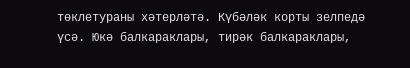төклетураны хәтерләтә. Күбәләк корты зелпедә үсә. Юкә балкараклары, тирәк балкараклары,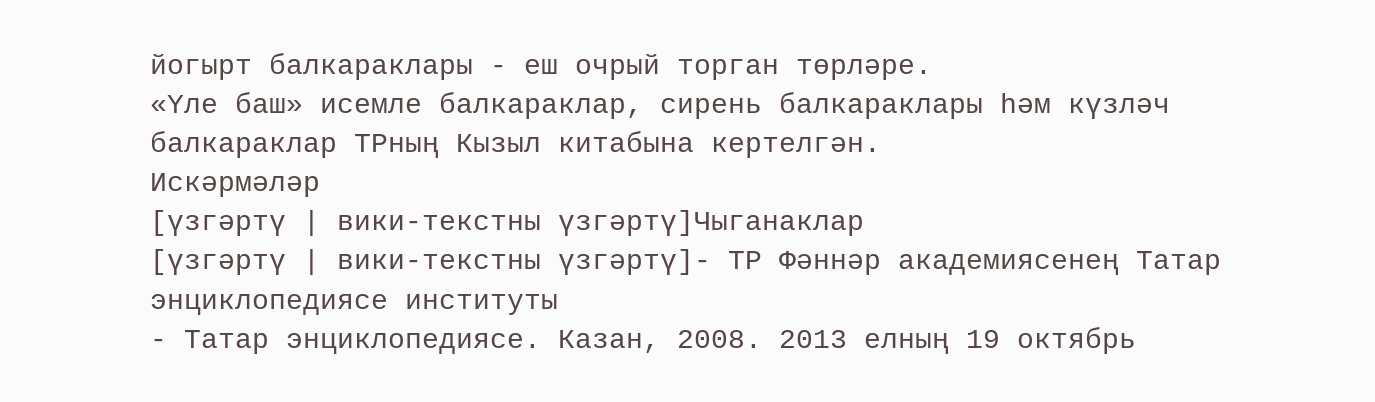йогырт балкараклары - еш очрый торган төрләре.
«Үле баш» исемле балкараклар, сирень балкараклары һәм күзләч балкараклар ТРның Кызыл китабына кертелгән.
Искәрмәләр
[үзгәртү | вики-текстны үзгәртү]Чыганаклар
[үзгәртү | вики-текстны үзгәртү]- ТР Фәннәр академиясенең Татар энциклопедиясе институты
- Татар энциклопедиясе. Казан, 2008. 2013 елның 19 октябрь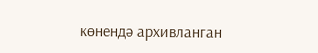көнендә архивланган